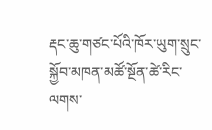རྡང་ཆུ་གཙང་པོའི་ཁོར་ཡུག་སྲུང་སྐྱོབ་མཁན་མཚོ་སྔོན་ཚེ་རིང་ལགས་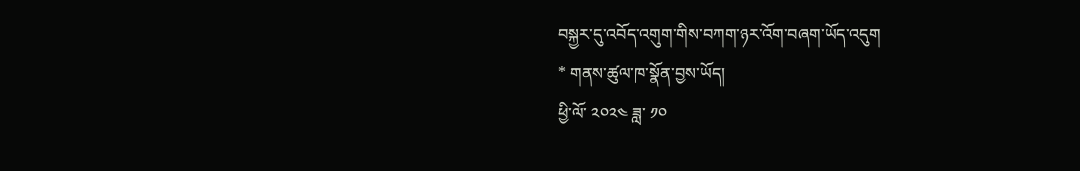བསྐྱར་དུ་འབོད་འགུག་གིས་བཀག་ཉར་འོག་བཞག་ཡོད་འདུག
* གནས་ཚུལ་ཁ་སྣོན་བྱས་ཡོད།
ཕྱི་ལོ་ ༢༠༢༤ ཟླ་ ༡༠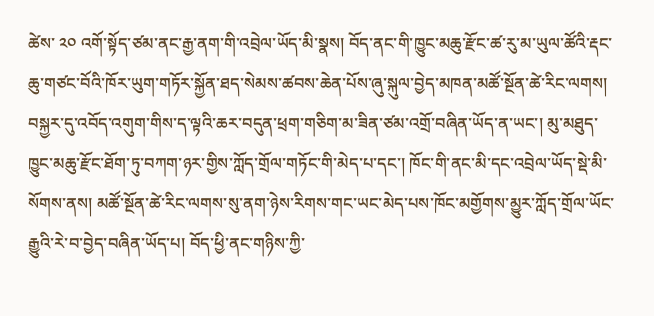ཚེས་ ༢༠ འགོ་སྟོད་ཙམ་ནང་རྒྱ་ནག་གི་འབྲེལ་ཡོད་མི་སྣས། བོད་ནང་གི་ཁྱུང་མཆུ་རྫོང་ཚ་རུ་མ་ཡུལ་ཚོའི་རྡང་ཆུ་གཙང་བོའི་ཁོར་ཡུག་གཏོར་སྐྱོན་ཐད་སེམས་ཚབས་ཆེན་པོས་ཞུ་སྐུལ་བྱེད་མཁན་མཚོ་སྔོན་ཚེ་རིང་ལགས། བསྐྱར་དུ་འབོད་འགུག་གིས་ད་ལྟའི་ཆར་བདུན་ཕྲག་གཅིག་མ་ཟིན་ཙམ་འགྲོ་བཞིན་ཡོད་ན་ཡང་། མུ་མཐུད་ཁྱུང་མཆུ་རྫོང་ཐོག་ཏུ་བཀག་ཉར་གྱིས་ཀློད་གྲོལ་གཏོང་གི་མེད་པ་དང་། ཁོང་གི་ནང་མི་དང་འབྲེལ་ཡོད་སྡེ་མི་སོགས་ནས། མཚོ་སྔོན་ཚེ་རིང་ལགས་སུ་ནག་ཉེས་རིགས་གང་ཡང་མེད་པས་ཁོང་མགྱོགས་མྱུར་ཀློད་གྲོལ་ཡོང་རྒྱུའི་རེ་བ་བྱེད་བཞིན་ཡོད་པ། བོད་ཕྱི་ནང་གཉིས་ཀྱི་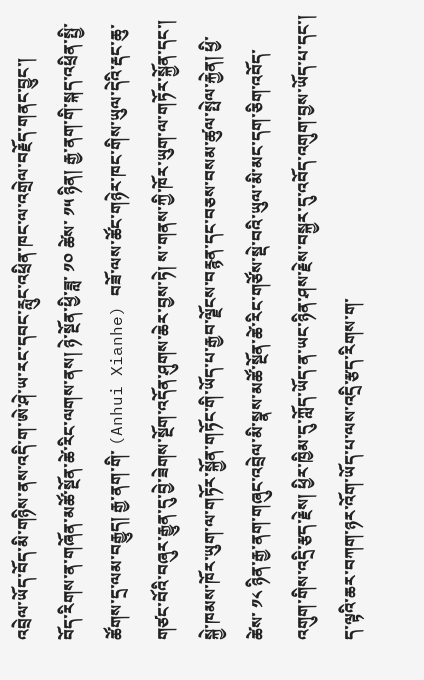འབྲེལ་ཡོད་བོད་མི་གཉིས་ནས་འདི་ག་ཨེ་ཤེ་ཡ་རང་དབང་རླུང་འཕྲིན་ཁང་ལ་འགྲེལ་བརྗོད་གནང་བྱུང་།
བོད་རིགས་ན་གཞོན་མཚོ་སྔོན་ཚེ་རིང་ལགས་ནས། ཉེ་སྔོན་ཕྱི་ཟླ་ ༡༠ ཚེས་ ༡༥ ཉིན། རྒྱ་ནག་གི་སྐད་འཕྲིན་སྤྱི་ཚོགས་དྲ་ལམ་བརྒྱུད། རྒྱ་ནག་གི་ (Anhui Xianhe) བཟོ་ལས་ཚོང་གཉེར་ཁང་གིས་ཡུལ་དེའི་རྡང་ཆུ་གཙང་བོའི་བཞུར་རྒྱུན་དུ་བྱེ་ཟེགས་སྔོག་འདོན་ཤུགས་ཆེར་བྱས་ཏེ། ས་གནས་ཀྱི་ཁོར་ཡུག་ལ་གཏོར་སྐྱོན་དང་། སྐྱེ་ཁམས་ཁོར་ཡུག་ལ་གཏོར་སྐྱོན་གཏོང་གི་ཡོད་པ་རྒྱབ་ལྗོངས་བརྙན་དང་བཅས་བསམ་ཚུལ་སྤེལ་རྐྱེན། ཕྱི་ཚེས་ ༡༨ ཉིན་རྒྱ་ནག་གཞུང་འབྲེལ་མི་སྣས་མཚོ་སྔོན་ཚེ་རིང་གཙོས་སྡེ་བའི་ཡུལ་མི་མང་དག་ཅིག་འབོད་འགུག་གིས་འདྲི་རྩད་རྗེས། ཕྱིར་ཁྱིམ་དུ་ཀློད་ཡོད་ན་ཡང་ཉིན་ཤས་རྗེས་བསྐྱར་དུ་འབོད་འགུག་བྱས་ཡོད་པ་དང་། ད་ལྟའི་ཆར་བཀག་ཉར་འོག་ཡོད་པ་ལས་འདྲི་རྩད་རིགས་ག་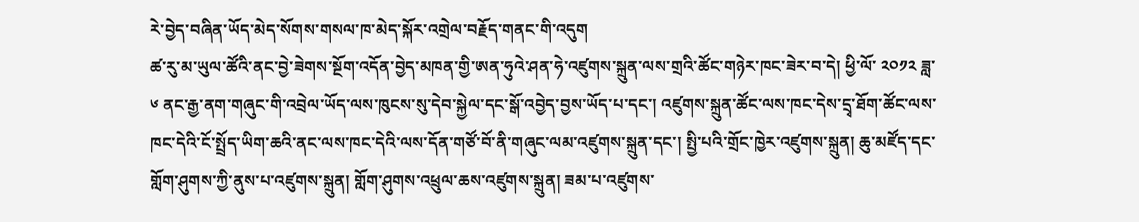རེ་བྱེད་བཞིན་ཡོད་མེད་སོགས་གསལ་ཁ་མེད་སྐོར་འགྲེལ་བརྗོད་གནང་གི་འདུག
ཚ་རུ་མ་ཡུལ་ཚོའི་ནང་བྱེ་ཟེགས་སྔོག་འདོན་བྱེད་མཁན་གྱི་ཨན་ཧུའེ་ཤན་ཧེ་འཛུགས་སྐྲུན་ལས་གྲའི་ཚོང་གཉེར་ཁང་ཟེར་བ་དེ། ཕྱི་ལོ་ ༢༠༡༢ ཟླ་ ༦ ནང་རྒྱ་ནག་གཞུང་གི་འབྲེལ་ཡོད་ལས་ཁུངས་སུ་དེབ་སྐྱེལ་དང་སྒོ་འབྱེད་བྱས་ཡོད་པ་དང་། འཛུགས་སྐྲུན་ཚོང་ལས་ཁང་དེས་དྲྭ་ཐོག་ཚོང་ལས་ཁང་དེའི་ངོ་སྤྲོད་ཡིག་ཆའི་ནང་ལས་ཁང་དེའི་ལས་དོན་གཙོ་བོ་ནི་གཞུང་ལམ་འཛུགས་སྐྲུན་དང་། སྤྱི་པའི་གྲོང་ཁྱེར་འཛུགས་སྐྲུན། ཆུ་མཛོད་དང་གློག་ཤུགས་ཀྱི་ནུས་པ་འཛུགས་སྐྲུན། གློག་ཤུགས་འཕྲུལ་ཆས་འཛུགས་སྐྲུན། ཟམ་པ་འཛུགས་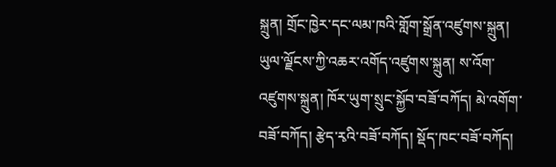སྐྲུན། གྲོང་ཁྱེར་དང་ལམ་ཁའི་གློག་སྒྲོན་འཛུགས་སྐྲུན། ཡུལ་ལྗོངས་ཀྱི་འཆར་འགོད་འཛུགས་སྐྲུན། ས་འོག་འཛུགས་སྐྲུན། ཁོར་ཡུག་སྲུང་སྐྱོབ་བཟོ་བཀོད། མེ་འགོག་བཟོ་བཀོད། རྩེད་རྭའི་བཟོ་བཀོད། སྡོད་ཁང་བཟོ་བཀོད།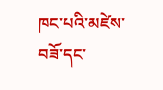ཁང་པའི་མཛེས་བཟོ་དང་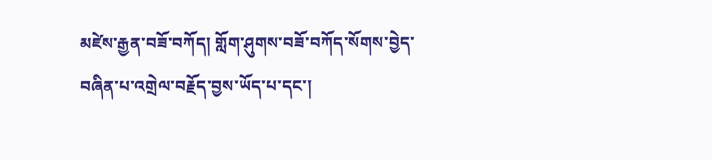མཛེས་རྒྱན་བཟོ་བཀོད། གློག་ཤུགས་བཟོ་བཀོད་སོགས་བྱེད་བཞིན་པ་འགྲེལ་བརྗོད་བྱས་ཡོད་པ་དང་།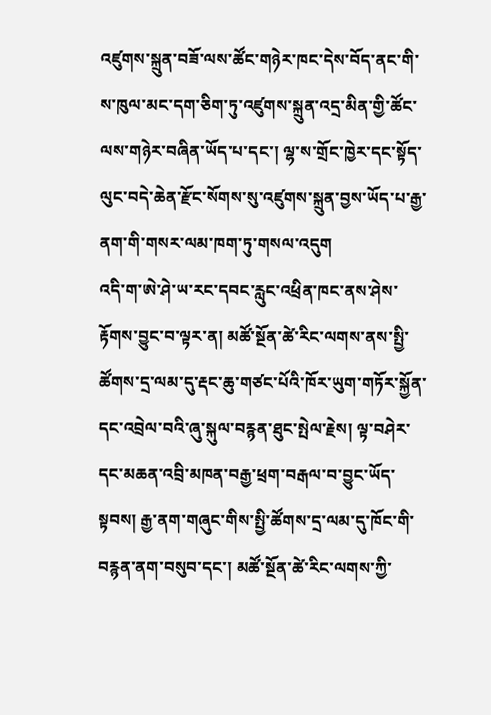འཛུགས་སྐྲུན་བཟོ་ལས་ཚོང་གཉེར་ཁང་དེས་བོད་ནང་གི་ས་ཁུལ་མང་དག་ཅིག་ཏུ་འཛུགས་སྐྲུན་འདྲ་མིན་གྱི་ཚོང་ལས་གཉེར་བཞིན་ཡོད་པ་དང་། ལྷ་ས་གྲོང་ཁྱེར་དང་སྟོད་ལུང་བདེ་ཆེན་རྫོང་སོགས་སུ་འཛུགས་སྐྲུན་བྱས་ཡོད་པ་རྒྱ་ནག་གི་གསར་ལམ་ཁག་ཏུ་གསལ་འདུག
འདི་ག་ཨེ་ཤེ་ཡ་རང་དབང་རླུང་འཕྲིན་ཁང་ནས་ཤེས་རྟོགས་བྱུང་བ་ལྟར་ན། མཚོ་སྔོན་ཚེ་རིང་ལགས་ནས་སྤྱི་ཚོགས་དྲ་ལམ་དུ་རྡང་ཆུ་གཙང་པོའི་ཁོར་ཡུག་གཏོར་སྐྱོན་དང་འབྲེལ་བའི་ཞུ་སྐུལ་བརྙན་ཐུང་སྤེལ་རྗེས། ལྟ་བཤེར་དང་མཆན་འབྲི་མཁན་བརྒྱ་ཕྲག་བརྒལ་བ་བྱུང་ཡོད་སྟབས། རྒྱ་ནག་གཞུང་གིས་སྤྱི་ཚོགས་དྲ་ལམ་དུ་ཁོང་གི་བརྙན་ནག་བསུབ་དང་། མཚོ་སྔོན་ཚེ་རིང་ལགས་ཀྱི་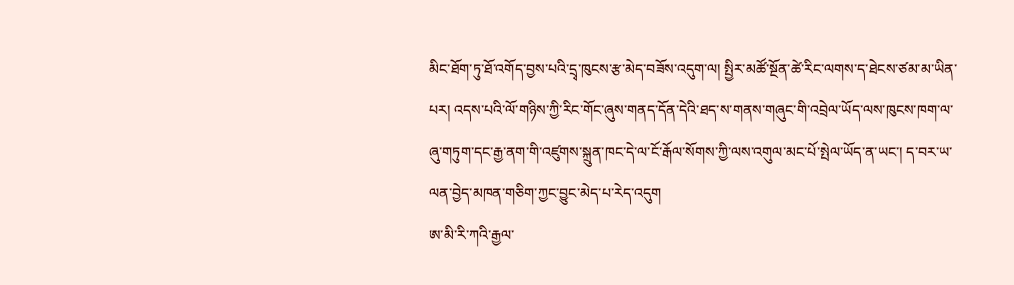མིང་ཐོག་ཏུ་ཐོ་འགོད་བྱས་པའི་དྲྭ་ཁུངས་རྩ་མེད་བཟོས་འདུག་ལ། སྤྱིར་མཚོ་སྔོན་ཚེ་རིང་ལགས་ད་ཐེངས་ཙམ་མ་ཡིན་པར། འདས་པའི་ལོ་གཉིས་ཀྱི་རིང་གོང་ཞུས་གནད་དོན་དེའི་ཐད་ས་གནས་གཞུང་གི་འབྲེལ་ཡོད་ལས་ཁུངས་ཁག་ལ་ཞུ་གཏུག་དང་རྒྱ་ནག་གི་འཛུགས་སྐྲུན་ཁང་དེ་ལ་ངོ་རྒོལ་སོགས་ཀྱི་ལས་འགུལ་མང་པོ་སྤེལ་ཡོད་ན་ཡང་། ད་བར་ཡ་ལན་བྱེད་མཁན་གཅིག་ཀྱང་བྱུང་མེད་པ་རེད་འདུག
ཨ་མི་རི་ཀའི་རྒྱལ་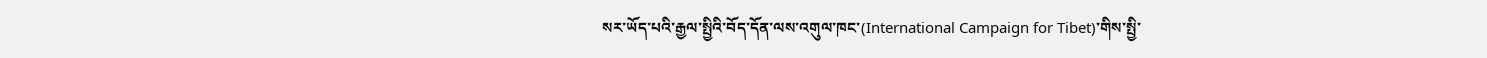སར་ཡོད་པའི་རྒྱལ་སྤྱིའི་བོད་དོན་ལས་འགུལ་ཁང་(International Campaign for Tibet)་གིས་སྤྱི་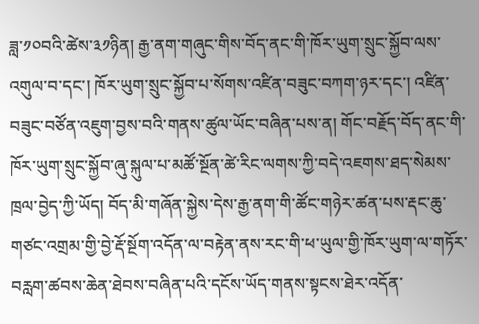ཟླ་༡༠བའི་ཚེས་༣༡ཉིན། རྒྱ་ནག་གཞུང་གིས་བོད་ནང་གི་ཁོར་ཡུག་སྲུང་སྐྱོབ་ལས་འགུལ་བ་དང་། ཁོར་ཡུག་སྲུང་སྐྱོབ་པ་སོགས་འཛིན་བཟུང་བཀག་ཉར་དང་། འཛིན་བཟུང་བཙོན་འཇུག་བྱས་བའི་གནས་ཚུལ་ཡོང་བཞིན་པས་ན། གོང་བརྗོད་བོད་ནང་གི་ཁོར་ཡུག་སྲུང་སྐྱོབ་ཞུ་སྐུལ་པ་མཚོ་སྔོན་ཚེ་རིང་ལགས་ཀྱི་བདེ་འཇགས་ཐད་སེམས་ཁྲལ་བྱེད་ཀྱི་ཡོད། བོད་མི་གཞོན་སྐྱེས་དེས་རྒྱ་ནག་གི་ཚོང་གཉེར་ཚན་པས་རྡང་ཆུ་གཙང་འགྲམ་གྱི་བྱེ་རྡོ་སྔོག་འདོན་ལ་བརྟེན་ནས་རང་གི་ཕ་ཡུལ་གྱི་ཁོར་ཡུག་ལ་གཏོར་བརླག་ཚབས་ཆེན་ཐེབས་བཞིན་པའི་དངོས་ཡོད་གནས་སྟངས་ཐེར་འདོན་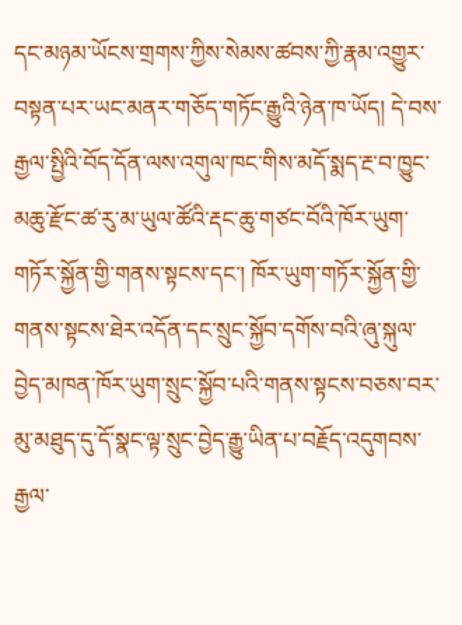དང་མཉམ་ཡོངས་གྲགས་ཀྱིས་སེམས་ཚབས་ཀྱི་རྣམ་འགྱུར་བསྟན་པར་ཡང་མནར་གཅོད་གཏོང་རྒྱུའི་ཉེན་ཁ་ཡོད། དེ་བས་རྒྱལ་སྤྱིའི་བོད་དོན་ལས་འགུལ་ཁང་གིས་མདོ་སྨད་རྔ་བ་ཁྱུང་མཆུ་རྫོང་ཚ་རུ་མ་ཡུལ་ཚོའི་རྡང་ཆུ་གཙང་བོའི་ཁོར་ཡུག་གཏོར་སྐྱོན་གྱི་གནས་སྟངས་དང་། ཁོར་ཡུག་གཏོར་སྐྱོན་གྱི་གནས་སྟངས་ཐེར་འདོན་དང་སྲུང་སྐྱོབ་དགོས་བའི་ཞུ་སྐུལ་བྱེད་མཁན་ཁོར་ཡུག་སྲུང་སྐྱོབ་པའི་གནས་སྟངས་བཅས་བར་མུ་མཐུད་དུ་དོ་སྣང་ལྟ་སྲུང་བྱེད་རྒྱུ་ཡིན་པ་བརྗོད་འདུགབས་རྒྱལ་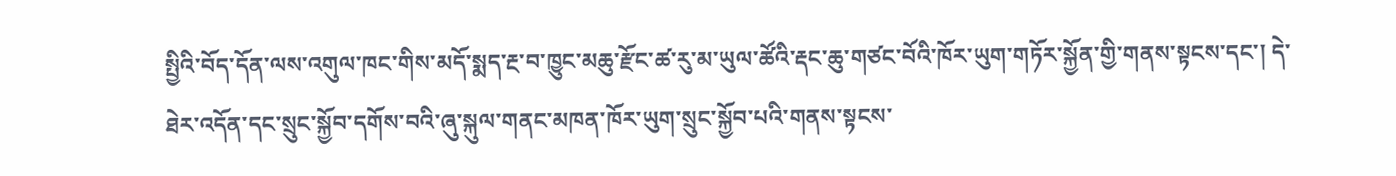སྤྱིའི་བོད་དོན་ལས་འགུལ་ཁང་གིས་མདོ་སྨད་རྔ་བ་ཁྱུང་མཆུ་རྫོང་ཚ་རུ་མ་ཡུལ་ཚོའི་རྡང་ཆུ་གཙང་བོའི་ཁོར་ཡུག་གཏོར་སྐྱོན་གྱི་གནས་སྟངས་དང་། དེ་ཐེར་འདོན་དང་སྲུང་སྐྱོབ་དགོས་བའི་ཞུ་སྐུལ་གནང་མཁན་ཁོར་ཡུག་སྲུང་སྐྱོབ་པའི་གནས་སྟངས་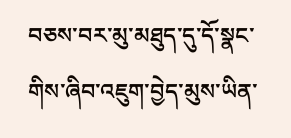བཅས་བར་མུ་མཐུད་དུ་དོ་སྣང་གིས་ཞིབ་འཇུག་བྱེད་མུས་ཡིན་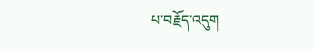པ་བརྗོད་འདུག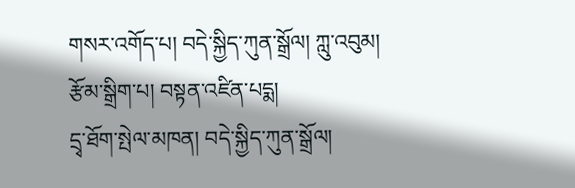གསར་འགོད་པ། བདེ་སྐྱིད་ཀུན་སྒྲོལ། ཀླུ་འབུམ།
རྩོམ་སྒྲིག་པ། བསྟན་འཛིན་པདྨ།
དྲྭ་ཐོག་སྤེལ་མཁན། བདེ་སྐྱིད་ཀུན་སྒྲོལ།